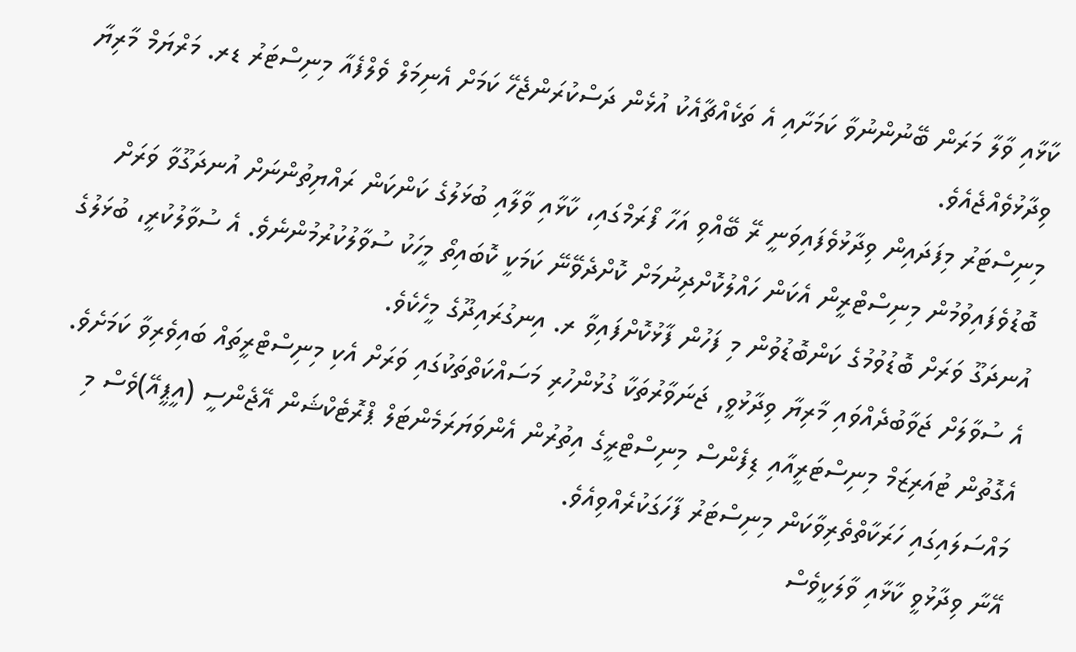ކާޅާއި ވާލާ މަރަން ބޭނުންނުވާ ކަމަށާއި އެ ތަކެއްޗާއެކު އުޅެން ދަސްކުރަންޖެހޭ ކަމަށް އެނިމަލް ވެލްފެއާ މިނިސްޓަރު ޑރ. މަރްޔަމް މާރިޔާ ވިދާޅުވެއްޖެއެވެ.
މިނިސްޓަރު މިފަދައިން ވިދާޅުވެފައިވަނީ ރޭ ބޭއްވި އަހާ ފޯރަމްގައި، ކާޅާއި ވާލާއި ބުޅަލުގެ ކަންކަން ރައްޔިތުންނަށް އުނދަގޫވާ ވަރަށް ބޮޑުވެފައިވުމުން މިނިސްޓްރީން އެކަން ހައްލުކޮށްދިނުމަށް ކޮށްދެވޭނޭ ކަމަކީ ކޮބައިތޯ މީހަކު ސުވާލުކުރުމުންނެވެ. އެ ސުވާލުކުރީ، ބުޅަލުގެ އުނދަގޫ ވަރަށް ބޮޑުވުމުގެ ކަންބޮޑުވުން މި ފަހުން ފާޅުކޮށްފައިވާ ރ. އިނގުރައިދޫގެ މީހެކެވެ.
އެ ސުވާލަށް ޖަވާބުދެއްވައި މާރިޔާ ވިދާޅުވީ, ޖަނަވާރުތަކާ ގުޅުންހުރި މަސައްކަތްތަކުގައި ވަރަށް އެކި މިނިސްޓްރީތައް ބައިވެރިވާ ކަމަށެވެ. އެގޮތުން ޓުއަރިޒަމް މިނިސްޓަރީއާއި ޑިފެންސް މިނިސްޓްރީގެ އިތުރުން އެންވަޔަރަމެންޓަލް ޕްރޮޓެކްޝަން އޭޖެންސީ (އީޕީއޭ)ވެސް މި މައްސަލައިގައި ހަރަކާތްތެރިވާކަން މިނިސްޓަރު ފާހަގަކުރެއްވިއެވެ.
އޭނާ ވިދާޅުވީ ކާޅާއި ވާލަކީވެސް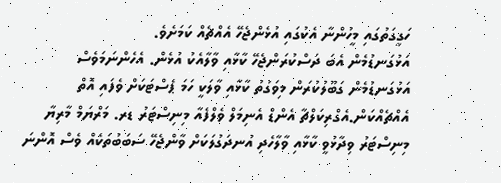ހަގީގަތުގައި މީހުންނާ އެކުގައި އުޅެންޖެހޭ އެއްޗެއް ކަމަށެވެ.
އަޅުގަނޑުމެން އެބަ ދަސްކުރަންޖެހޭ ކާޅާއި ވާލާއެކު އުޅެން. އެހެންނަމަވެސް އަޅުގަނޑުމެން ގަބޫލުކުރަން މިވަގުތު ކާޅާއި ވާލަކީ ހަމަ ޕެސްޓަކަށް ވެފައި އޮތް އެއްޗެއްކަން.އެގްރިކަލްޗާ އެންޑް އެނިމަލް ވެލްފެއާ މިނިސްޓަރު ޑރ. މަރްޔަމް މާރިޔާ
މިނިސްޓަރު ވިދާޅުވީ ކާޅާއި ވާލާހެދި އުނދަގުލަކަށް ވާންޖެހޭ ސަބަބުތަކެއް ވެސް އޮންނަ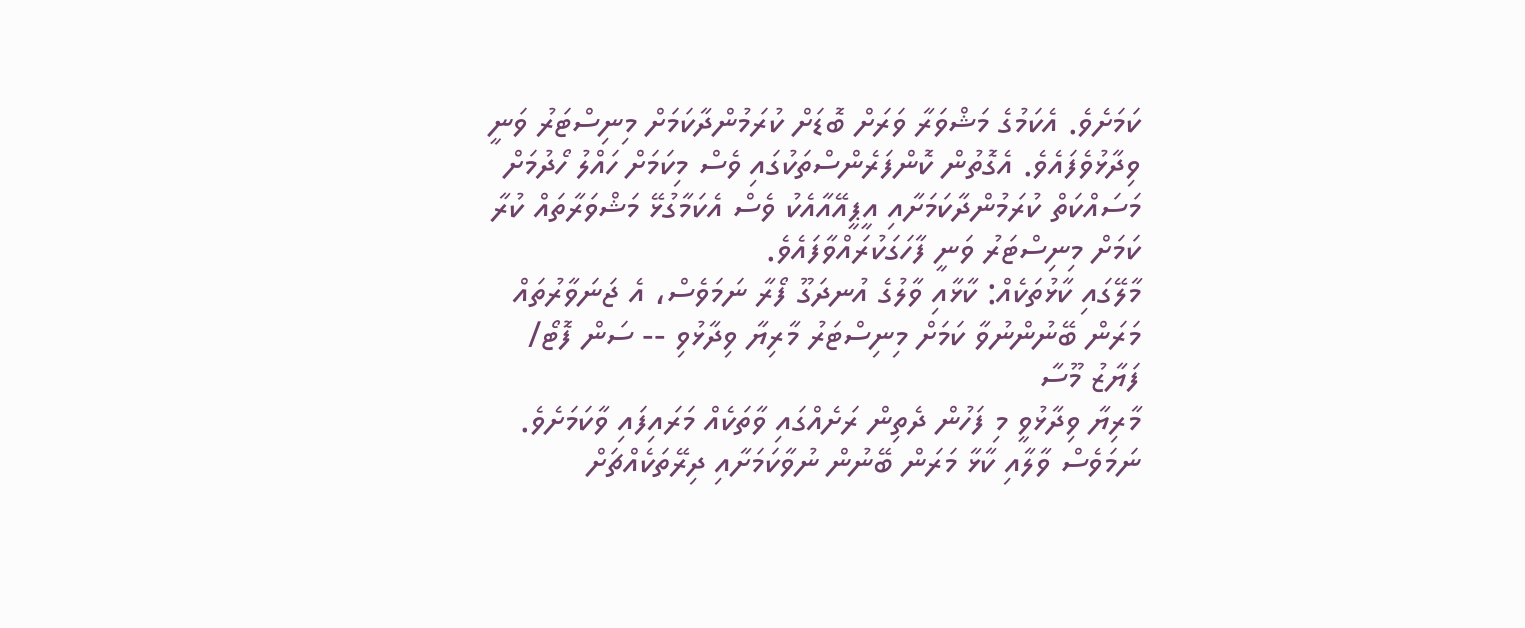ކަމަށެވެ. އެކަމުގެ މަޝްވަރާ ވަރަށް ބޮޑަށް ކުރަމުންދާކަމަށް މިނިސްޓަރު ވަނީ ވިދާޅުވެފައެވެ. އެގޮތުން ކޮންފަރެންސްތަކުގައި ވެސް މިކަމަށް ހައްލު ހޯދުމަށް މަސައްކަތް ކުރަމުންދާކަމަށާއި އީޕީއޭއާއެކު ވެސް އެކަމާގުޅޭ މަޝްވަރާތައް ކުރާ ކަމަށް މިނިސްޓަރު ވަނީ ފާހަގަކުރައްވާފައެވެ.
މާލޭގައި ކާޅުތަކެއް: ކާޅާއި ވާލުގެ އުނދަގޫ ފޯރާ ނަމަވެސް، އެ ޖަނަވާރުތައް މަރަން ބޭނުންނުވާ ކަމަށް މިނިސްޓަރު މާރިޔާ ވިދާޅުވި -- ސަން ފޮޓޯ/ ފަޔާޒު މޫސާ
މާރިޔާ ވިދާޅުވީ މި ފަހުން ދެތިން ރަށެއްގައި ވާތަކެއް މަރައިފައި ވާކަމަށެވެ. ނަމަވެސް ވާލާއި ކާޅާ މަރަން ބޭނުން ނުވާކަމަށާއި ދިރޭތަކެއްޗަށް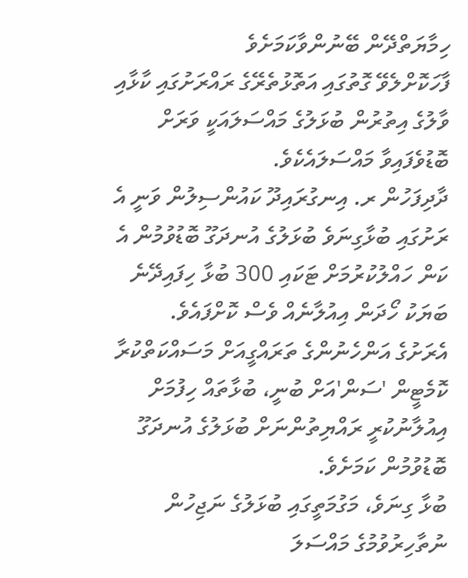ހިމާޔަތްދޭން ބޭނުންވާކަމަށެވެ
ފާހަކޮށްލެވޭ ގޮތުގައި އަތޮޅުތެރޭގެ ރައްރަށުގައި ކާޅާއި ވާލުގެ އިތުރުން ބުޅަލުގެ މައްސަލައަކީ ވަރަށް ބޮޑުވެފައިވާ މައްސަލައެކެވެ.
ދާދިފަހުން ރ. އިނގުރައިދޫ ކައުންސިލުން ވަނީ އެ ރަށުގައި ބުޅާގިނަވެ ބުޅަލުގެ އުނދަގޫ ބޮޑުވުމުން އެ ކަން ހައްލުކުރުމަށް ޓަކައި 300 ބުޅާ ހިފައިދޭނެ ބަޔަކު ހޯދަން އިއުލާނެއް ވެސް ކޮށްފައެވެ.
އެރަށުގެ އަންހެނުންގެ ތަރައްގީއަށް މަސައްކަތްކުރާ ކޮމެޓީން 'ސަން'އަށް ބުނީ، ބުޅާތައް ހިފުމަށް އިއުލާނުކުރީ ރައްޔިތުންނަށް ބުޅަލުގެ އުނދަގޫ ބޮޑުވުމުން ކަމަށެވެ.
ބުޅާ ގިނަވެ، މަގުމަތީގައި ބުޅަލުގެ ނަޖިހުން ނުތާހިރުވުމުގެ މައްސަލަ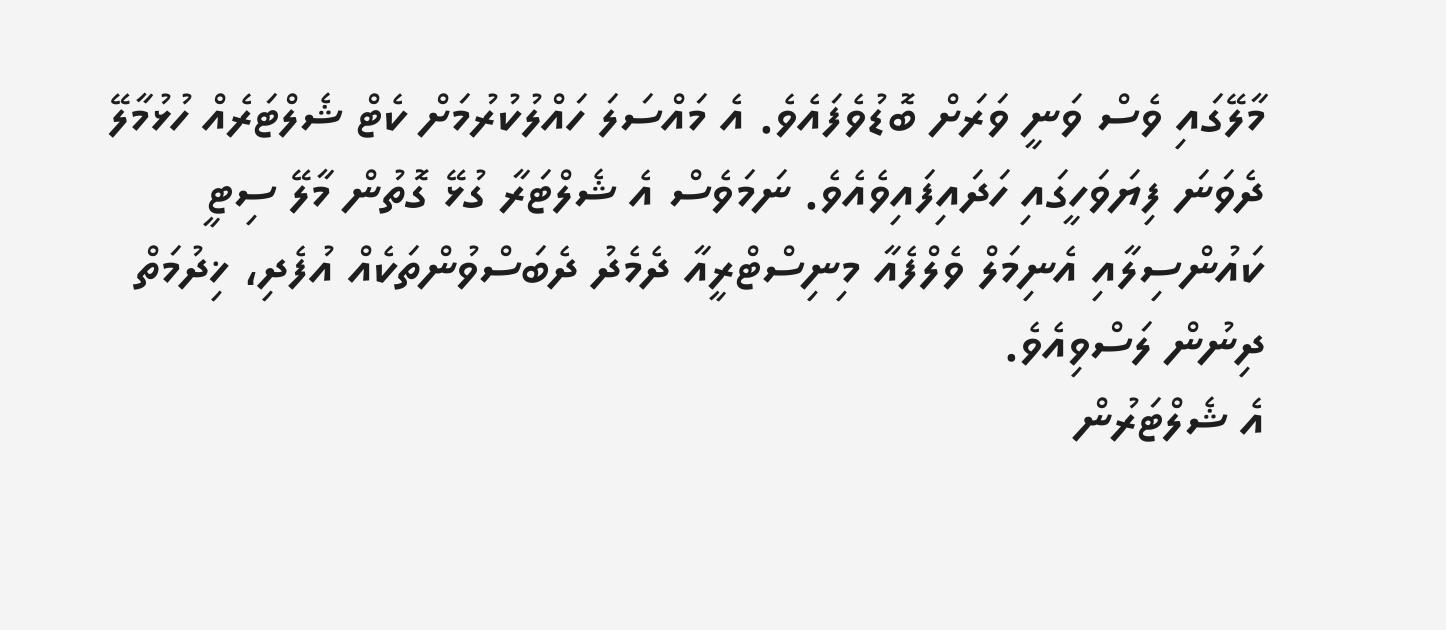މާލޭގައި ވެސް ވަނީ ވަރަށް ބޮޑުވެފައެވެ. އެ މައްސަލަ ހައްލުކުރުމަށް ކެޓް ޝެލްޓަރެއް ހުޅުމާލޭ ދެވަނަ ފިޔަވަހީގައި ހަދައިފައިވެއެވެ. ނަމަވެސް އެ ޝެލްޓަރާ ގުޅޭ ގޮތުން މާލޭ ސިޓީ ކައުންސިލާއި އެނިމަލް ވެލްފެއާ މިނިސްޓްރީއާ ދެމެދު ދެބަސްވުންތަކެއް އުފެދި، ޚިދުމަތް ދިނުން ލަސްވިއެވެ.
އެ ޝެލްޓަރުން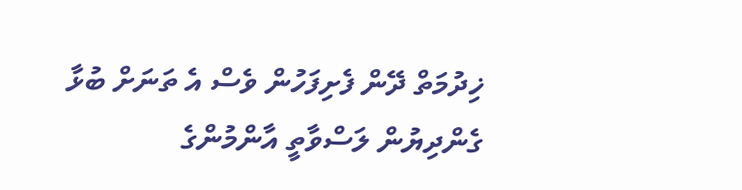ޚިދުމަތް ދޭން ފެށިފަހުން ވެސް އެ ތަނަށް ބުޅާ ގެންދިޔުން ލަސްވާތީ އާންމުންގެ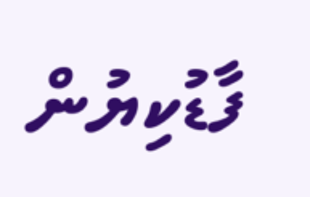ފާޑުކިޔުން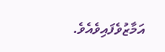އަމާޒުވެފައިވެއެވެ.